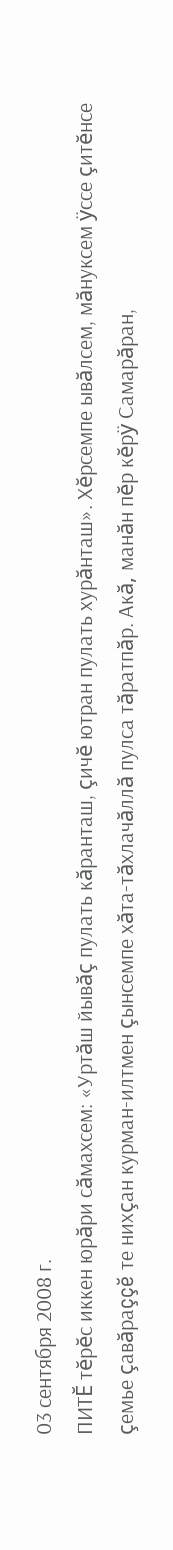03 сентября 2008 г.
ПИТĔ тĕрĕс иккен юрăри сăмахсем: «Уртăш йывăç пулать кăранташ, çичĕ ютран пулать хурăнташ». Хĕрсемпе ывăлсем, мăнуксем ÿссе çитĕнсе çемье çавăраççĕ те нихçан курман-илтмен çынсемпе хăта-тăхлачăллă пулса тăратпăр. Акă, манăн пĕр кĕрÿ Самарăран,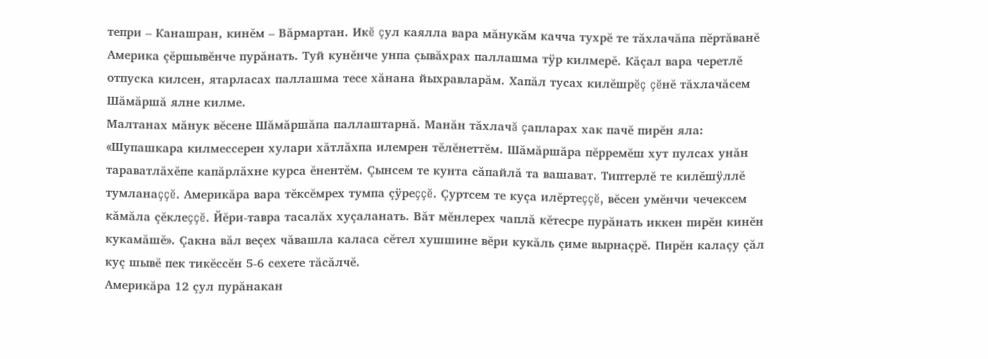тепри – Канашран, кинĕм – Вăрмартан. Икĕ çул каялла вара мăнукăм качча тухрĕ те тăхлачăпа пĕртăванĕ Америка çĕршывĕнче пурăнать. Туй кунĕнче унпа çывăхрах паллашма тÿр килмерĕ. Кăçал вара черетлĕ отпуска килсен, ятарласах паллашма тесе хăнана йыхравларăм. Хапăл тусах килĕшрĕç çĕнĕ тăхлачăсем Шăмăршă ялне килме.
Малтанах мăнук вĕсене Шăмăршăпа паллаштарнă. Манăн тăхлачă çапларах хак пачĕ пирĕн яла: «Шупашкара килмессерен хулари хăтлăхпа илемрен тĕлĕнеттĕм. Шăмăршăра пĕрремĕш хут пулсах унăн тараватлăхĕпе капăрлăхне курса ĕнентĕм. Çынсем те кунта сăпайлă та вашават. Типтерлĕ те килĕшÿллĕ тумланаççĕ. Америкăра вара тĕксĕмрех тумпа çÿреççĕ. Çуртсем те куçа илĕртеççĕ, вĕсен умĕнчи чечексем кăмăла çĕклеççĕ. Йĕри-тавра тасалăх хуçаланать. Вăт мĕнлерех чаплă кĕтесре пурăнать иккен пирĕн кинĕн кукамăшĕ». Çакна вăл веçех чăвашла каласа сĕтел хушшине вĕри кукăль çиме вырнаçрĕ. Пирĕн калаçу çăл куç шывĕ пек тикĕссĕн 5-6 сехете тăсăлчĕ.
Америкăра 12 çул пурăнакан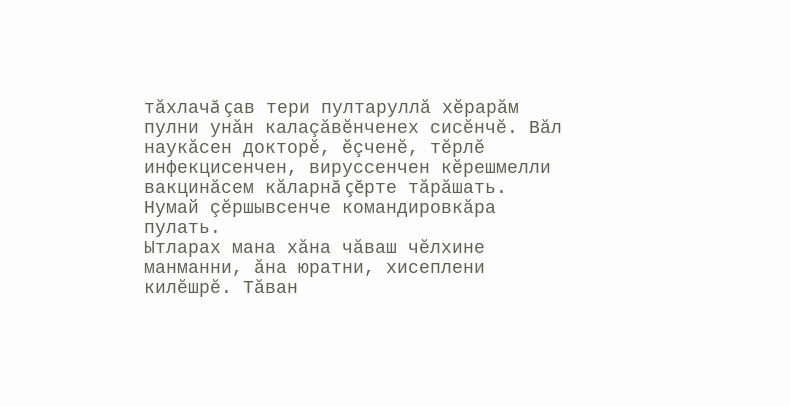тăхлачă çав тери пултаруллă хĕрарăм пулни унăн калаçăвĕнченех сисĕнчĕ. Вăл наукăсен докторĕ, ĕçченĕ, тĕрлĕ инфекцисенчен, вируссенчен кĕрешмелли вакцинăсем кăларнă çĕрте тăрăшать. Нумай çĕршывсенче командировкăра пулать.
Ытларах мана хăна чăваш чĕлхине манманни, ăна юратни, хисеплени килĕшрĕ. Тăван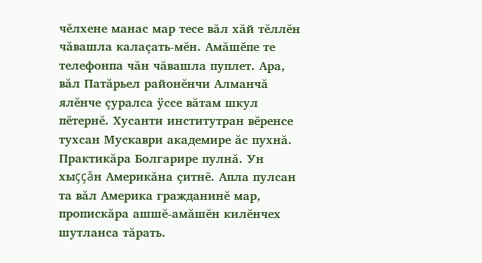чĕлхене манас мар тесе вăл хăй тĕллĕн чăвашла калаçать-мĕн. Амăшĕпе те телефонпа чăн чăвашла пуплет. Ара, вăл Патăрьел районĕнчи Алманчă ялĕнче çуралса ÿссе вăтам шкул пĕтернĕ. Хусанти институтран вĕренсе тухсан Мускаври академире ăс пухнă. Практикăра Болгарире пулнă. Ун хыççăн Америкăна çитнĕ. Апла пулсан та вăл Америка гражданинĕ мар, пропискăра ашшĕ-амăшĕн килĕнчех шутланса тăрать.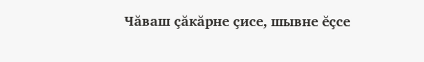Чăваш çăкăрне çисе, шывне ĕçсе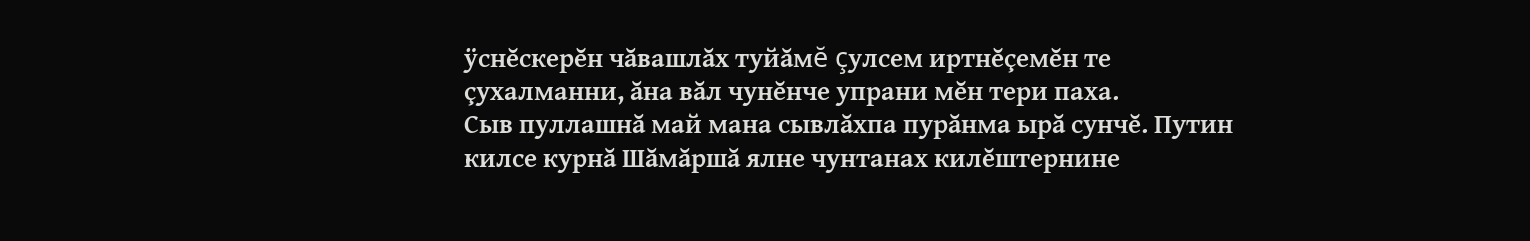ÿснĕскерĕн чăвашлăх туйăмĕ çулсем иртнĕçемĕн те çухалманни, ăна вăл чунĕнче упрани мĕн тери паха.
Сыв пуллашнă май мана сывлăхпа пурăнма ырă сунчĕ. Путин килсе курнă Шăмăршă ялне чунтанах килĕштернине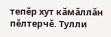тепĕр хут кăмăллăн пĕлтерчĕ. Тулли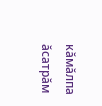кăмăлпа ăсатрăм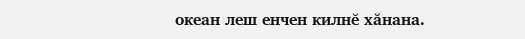океан леш енчен килнĕ хăнана.